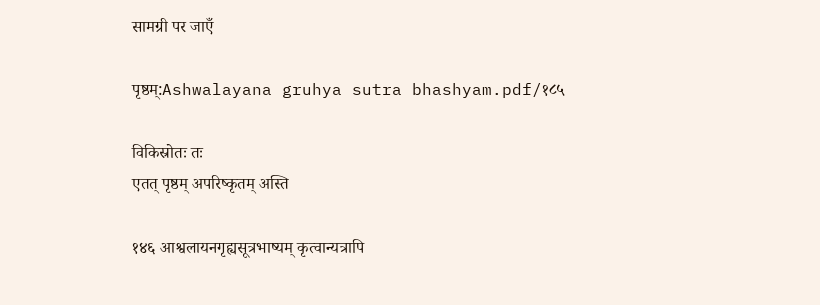सामग्री पर जाएँ

पृष्ठम्:Ashwalayana gruhya sutra bhashyam.pdf/१८५

विकिस्रोतः तः
एतत् पृष्ठम् अपरिष्कृतम् अस्ति

१४६ आश्वलायनगृह्यसूत्रभाष्यम् कृत्वान्यत्रापि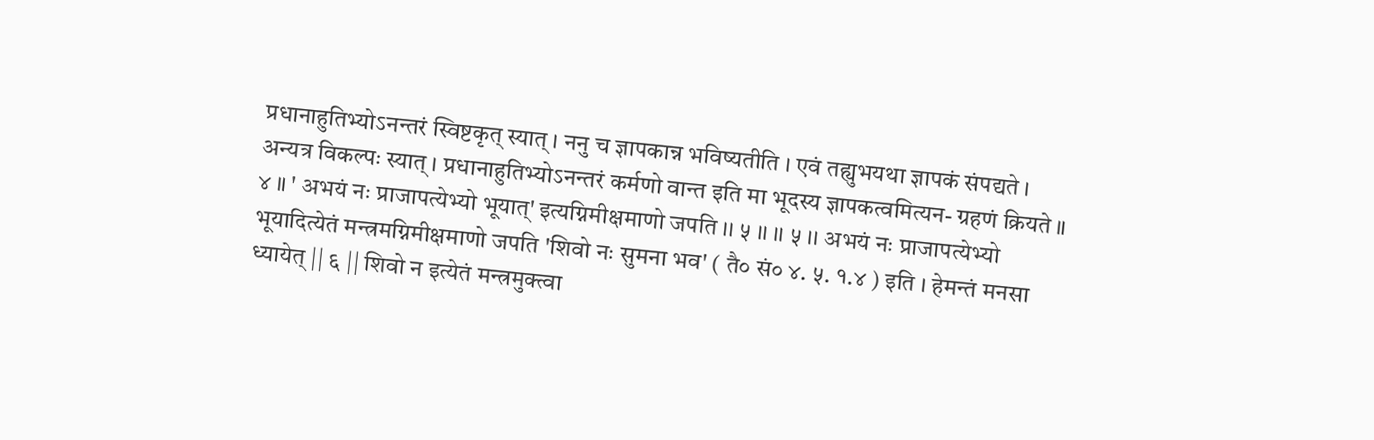प्रधानाहुतिभ्योऽनन्तरं स्विष्टकृत् स्यात् । ननु च ज्ञापकान्न भविष्यतीति । एवं तह्युभयथा ज्ञापकं संपद्यते । अन्यत्र विकल्पः स्यात् । प्रधानाहुतिभ्योऽनन्तरं कर्मणो वान्त इति मा भूदस्य ज्ञापकत्वमित्यन- ग्रहणं क्रियते ॥ ४ ॥ ' अभयं नः प्राजापत्येभ्यो भूयात्' इत्यग्निमीक्षमाणो जपति ।। ५ ।। ।। ५ ।। अभयं नः प्राजापत्येभ्यो भूयादित्येतं मन्त्रमग्निमीक्षमाणो जपति 'शिवो नः सुमना भव' ( तै० सं० ४. ५. १.४ ) इति । हेमन्तं मनसा ध्यायेत् || ६ || शिवो न इत्येतं मन्त्रमुक्त्वा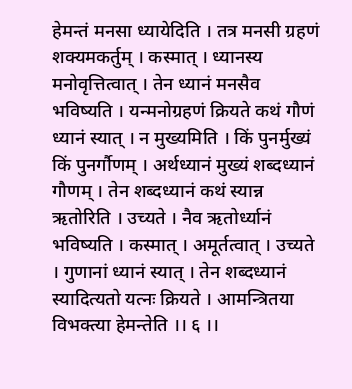हेमन्तं मनसा ध्यायेदिति । तत्र मनसी ग्रहणं शक्यमकर्तुम् । कस्मात् । ध्यानस्य मनोवृत्तित्वात् । तेन ध्यानं मनसैव भविष्यति । यन्मनोग्रहणं क्रियते कथं गौणं ध्यानं स्यात् । न मुख्यमिति । किं पुनर्मुख्यं किं पुनर्गौणम् । अर्थध्यानं मुख्यं शब्दध्यानं गौणम् । तेन शब्दध्यानं कथं स्यान्न ऋतोरिति । उच्यते । नैव ऋतोर्ध्यानं भविष्यति । कस्मात् । अमूर्तत्वात् । उच्यते । गुणानां ध्यानं स्यात् । तेन शब्दध्यानं स्यादित्यतो यत्नः क्रियते । आमन्त्रितया विभक्त्या हेमन्तेति ।। ६ ।।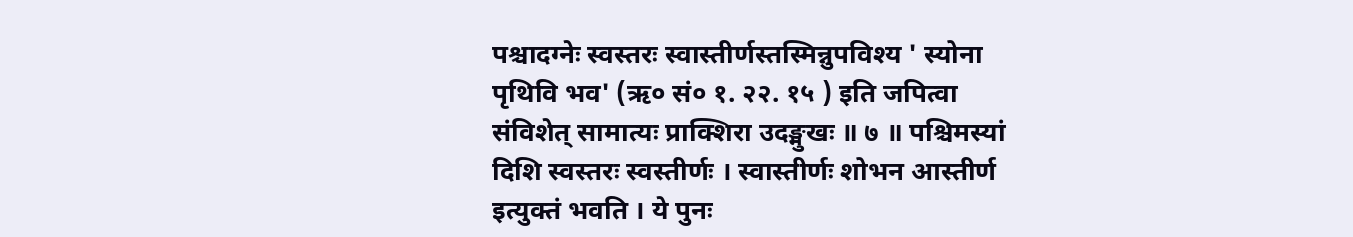पश्चादग्नेः स्वस्तरः स्वास्तीर्णस्तस्मिन्नुपविश्य ' स्योना पृथिवि भव' (ऋ० सं० १. २२. १५ ) इति जपित्वा संविशेत् सामात्यः प्राक्शिरा उदङ्मुखः ॥ ७ ॥ पश्चिमस्यां दिशि स्वस्तरः स्वस्तीर्णः । स्वास्तीर्णः शोभन आस्तीर्ण इत्युक्तं भवति । ये पुनः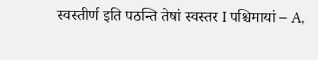स्वस्तीर्ण इति पठन्ति तेषां स्वस्तर I पश्चिमायां – A,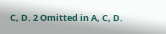C, D. 2 Omitted in A, C, D.